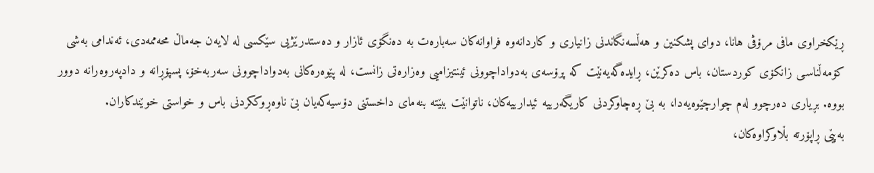ڕێکخراوی مافی مرۆڤی هانا، دوای پشکنین و هەڵسەنگاندنی زانیاری و کاردانەوە فراوانەکان سەبارەت بە دەنگۆی ئازار و دەستدرێژیی سێکسی لە لایەن جەماڵ محەممەدی، ئەندامی بەشی کۆمەڵناسـی زانکۆی کوردستان، باس دەکرێن، ڕایدەگەیەنێت کە پرۆسەی بەدواداچوونی ئینتیزامیی وەزارەتی زانست، لە پێوەرەکانی بەدواداچوونی سەربەخۆ، پسپۆڕانە و دادپەروەرانە دوور بووە. بڕیاری دەرچوو لەم چوارچێوەیەدا، بە بێ ڕەچاوکردنی کاریگەرییە ئیدارییەکان، ناتوانێت ببێتە بنەمای داخستنی دۆسیەکەیان بێ ناوەڕوککردنی باس و خواستی خوێندکاران.
بەپێی ڕاپۆرتە بڵاوکراوەکان،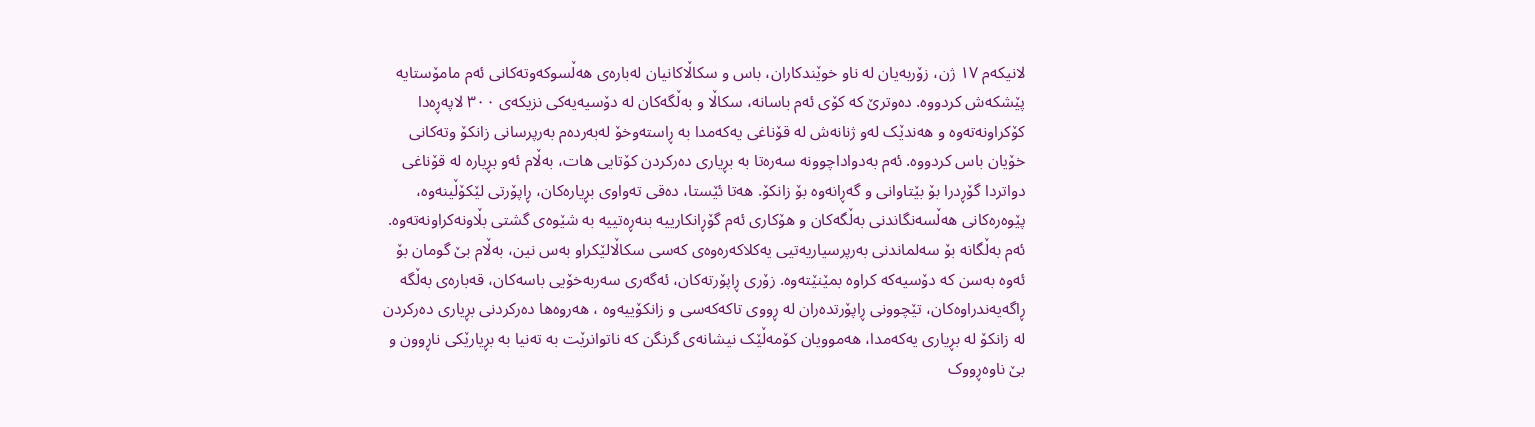لانیکەم ١٧ ژن، زۆربەیان لە ناو خوێندکاران، باس و سکاڵاکانیان لەبارەی هەڵسوکەوتەکانی ئەم مامۆستایە پێشکەش کردووە. دەوترێ کە کۆی ئەم باسانە، سکاڵا و بەڵگەکان لە دۆسیەیەکی نزیکەی ٣٠٠ لاپەڕەدا کۆکراونەتەوە و هەندێک لەو ژنانەش لە قۆناغی یەکەمدا بە ڕاستەوخۆ لەبەردەم بەرپرسانی زانکۆ وتەکانی خۆیان باس کردووە. ئەم بەدواداچوونە سەرەتا بە بڕیاری دەرکردن کۆتایی هات، بەڵام ئەو بڕیارە لە قۆناغی دواتردا گۆڕدرا بۆ بێتاوانی و گەڕانەوە بۆ زانکۆ. هەتا ئێستا، دەقی تەواوی بڕیارەکان، ڕاپۆرتی لێکۆڵینەوە، پێوەرەکانی هەڵسەنگاندنی بەڵگەکان و هۆکاری ئەم گۆڕانکارییە بنەڕەتییە بە شێوەی گشتی بڵاونەکراونەتەوە.
ئەم بەڵگانە بۆ سەلماندنی بەرپرسیاریەتیی یەکلاکەرەوەی کەسی سکاڵالێکراو بەس نین، بەڵام بێ گومان بۆ ئەوە بەسن کە دۆسیەکە کراوە بمێنێتەوە. زۆری ڕاپۆرتەکان، ئەگەری سەربەخۆیی باسەکان، قەبارەی بەڵگە ڕاگەیەندراوەکان، تێچوونی ڕاپۆرتدەران لە ڕووی تاکەکەسی و زانکۆییەوە ، هەروەها دەرکردنی بڕیاری دەرکردن لە زانکۆ لە بڕیاری یەکەمدا، هەموویان کۆمەڵێک نیشانەی گرنگن کە ناتوانرێت بە تەنیا بە بڕیارێکی ناڕوون و بێ ناوەڕووک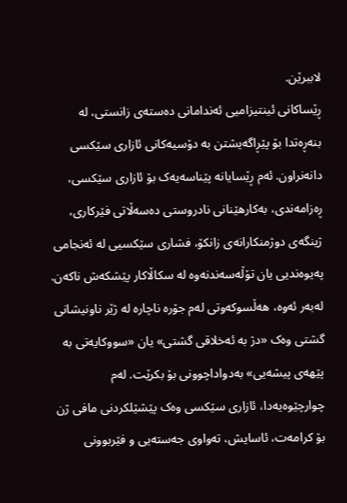لاببرێن.
ڕێساکانی ئینتیزامیی ئەندامانی دەستەی زانستی، لە بنەڕەتدا بۆ پێڕاگەیشتن بە دۆسیەکانی ئازاری سێکسی دانەنراون. ئەم ڕێسایانە پێناسەیەک بۆ ئازاری سێکسی، ڕەزامەندی، بەکارهێنانی نادروستی دەسەڵاتی فێرکاری، ژینگەی دوژمنکارانەی زانکۆ، فشاری سێکسیی لە ئەنجامی پەیوەندیی یان تۆڵەسەندنەوە لە سکاڵاکار پێشکەش ناکەن. لەبەر ئەوە، هەڵسوکەوتی لەم جۆرە ناچارە لە ژێر ناونیشانی گشتی وەک «دژ بە ئەخلاقی گشتی» یان «سووکایەتی بە پێهەی پیشەیی» بەدواداچوونی بۆ بکرێت. لەم چوارچێوەیەدا، ئازاری سێکسی وەک پێشێلکردنی مافی ژن بۆ کرامەت، ئاسایش، تەواوی جەستەیی و فێربوونی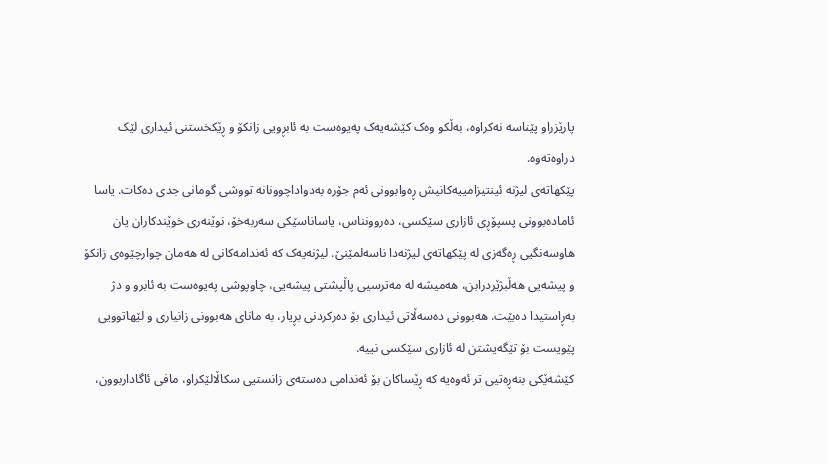پارێزراو پێناسە نەکراوە، بەڵکو وەک کێشەیەک پەیوەست بە ئابڕویی زانکۆ و ڕێکخستنی ئیداری لێک دراوەتەوە.
پێکهاتەی لیژنە ئینتیزامییەکانیش ڕەوابوونی ئەم جۆرە بەدواداچوونانە تووشی گومانی جدی دەکات. یاسا ئامادەبوونی پسپۆڕی ئازاری سێکسی، دەروونناس، یاساناسێکی سەربەخۆ، نوێنەری خوێندکاران یان هاوسەنگیی ڕەگەزی لە پێکهاتەی لیژنەدا ناسەلمێنێ. لیژنەیەک کە ئەندامەکانی لە هەمان چوارچێوەی زانکۆ و پیشەیی هەڵبژێردرابن، هەمیشە لە مەترسیی پاڵپشتی پیشەیی، چاوپوشی پەیوەست بە ئابرو و دژ بەڕاستیدا دەبێت. هەبوونی دەسەڵاتی ئیداری بۆ دەرکردنی بڕیار، بە مانای هەبوونی زانیاری و لێهاتوویی پێویست بۆ تێگەیشتن لە ئازاری سێکسی نییە.
کێشەێکی بنەڕەتیی تر ئەوەیە کە ڕێساکان بۆ ئەندامی دەستەی زانستیی سکاڵالێکراو، مافی ئاگاداربوون،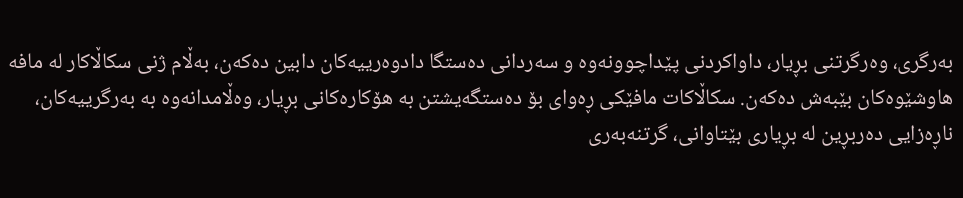بەرگری، وەرگرتنی بڕیار، داواکردنی پێداچوونەوە و سەردانی دەستگا دادوەرییەکان دابین دەکەن، بەڵام ژنی سکاڵاکار لە مافە هاوشێوەکان بێبەش دەکەن. سکاڵاکات مافێکی ڕەوای بۆ دەستگەیشتن بە هۆکارەکانی بڕیار، وەڵامدانەوە بە بەرگرییەکان، ناڕەزایی دەربڕین لە بڕیاری بێتاوانی، گرتنەبەری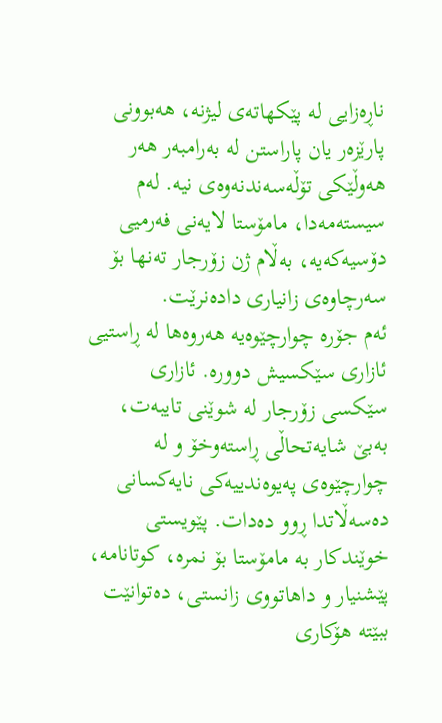ناڕەزایی لە پێکهاتەی لیژنە، هەبوونی پارێزەر یان پاراستن لە بەرامبەر هەر هەوڵێکی تۆڵەسەندنەوەی نیە. لەم سیستەمەدا، مامۆستا لایەنی فەرمیی دۆسیەکەیە، بەڵام ژن زۆرجار تەنها بۆ سەرچاوەی زانیاری دادەنرێت.
ئەم جۆرە چوارچێوەیە هەروەها لە ڕاستیی ئازاری سێکسیش دوورە. ئازاری سێکسی زۆرجار لە شوێنی تایبەت، بەبێ شایەتحاڵی ڕاستەوخۆ و لە چوارچێوەی پەیوەندییەکی نایەکسانی دەسەڵاتدا ڕوو دەدات. پێویستی خوێندکار بە مامۆستا بۆ نمرە، کوتانامە، پێشنیار و داهاتووی زانستی، دەتوانێت ببێتە هۆکاری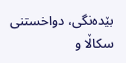بێدەنگی، دواخستنی سکاڵا و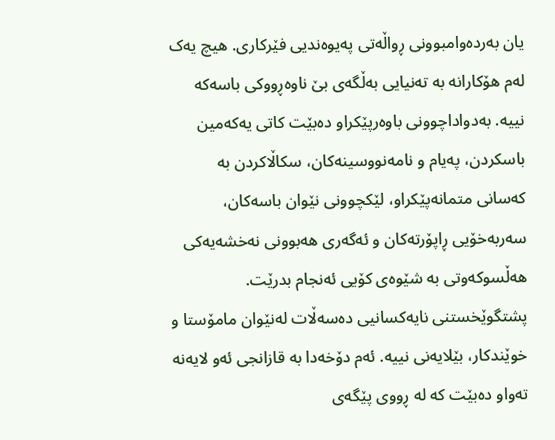یان بەردەوامبوونی ڕواڵەتی پەیوەندیی فێرکاری. هیچ یەک لەم هۆکارانە بە تەنیایی بەڵگەی بێ ناوەڕووکی باسەکە نییە. بەدواداچوونی باوەرپێکراو دەبێت کاتی یەکەمین باسکردن، پەیام و نامەنووسینەکان، سکاڵاکردن بە کەسانی متمانەپێکراو، لێکچوونی نێوان باسەکان، سەربەخۆیی ڕاپۆرتەکان و ئەگەری هەبوونی نەخشەیەکی هەڵسوکەوتی بە شێوەی کۆیی ئەنجام بدرێت.
پشتگوێخستنی نایەکسانیی دەسەڵات لەنێوان مامۆستا و خوێندکار، بێلایەنی نییە. ئەم دۆخەدا بە قازانجی ئەو لایەنە تەواو دەبێت کە لە ڕووی پێگەی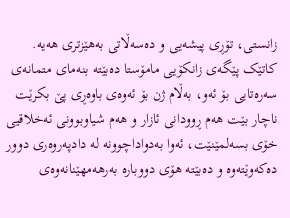زانستی، تۆڕی پیشەیی و دەسەڵاتی بەهێزتری هەیە. کاتێک پێگەی زانکۆیی مامۆستا دەبێتە بنەمای متمانەی سەرەتایی بۆ ئەو، بەڵام ژن بۆ ئەوەی باوەڕی پێ بکرێت ناچار بێت هەم ڕوودانی ئازار و هەم شیاوبوونی ئەخلاقیی خۆی بسەلمێنێت، ئەوا بەدواداچوونە لە دادپەروەری دوور دەکەوێتەوە و دەبێتە هۆی دووبارە بەرهەمهێنانەوەی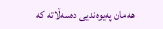هەمان پەیوەندیی دەسەڵاتە کە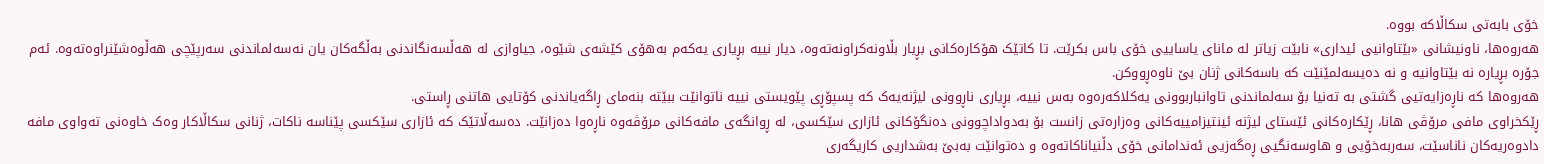خۆی بابەتی سکاڵاکە بووە.
هەروەها، ناونیشانی «بێتاوانیی ئیداری» نابێت زیاتر لە مانای یاساییی خۆی باس بکرێت. تا کاتێک هۆکارەکانی بڕیار بڵاونەکراونەتەوە، دیار نییە بڕیاری یەکەم بەهۆی کێشەی شێوە، جیاوازی لە هەڵسەنگاندنی بەڵگەکان یان نەسەلماندنی سەرپێچی هەڵوەشێنراوەتەوە. ئەم جۆرە بڕیارە نە بێتاوانیە و نە دەیسەلمێنێت کە باسەکانی ژنان بێ ناوەڕووکن.
هەروەها کە ناڕەزایەتیی گشتی بە تەنیا بۆ سەلماندنی تاوانباربوونی یەکلاکەرەوە بەس نییە، بڕیاری ناڕوونی لیژنەیەک کە پسپۆڕی پێویستی نییە ناتوانێت ببێتە بنەمای ڕاگەیاندنی کۆتایی هاتنی ڕاستی.
ڕێکخراوی مافی مرۆڤی هانا، ڕێکارەکانی ئێستای لیژنە ئینتیزامییەکانی وەزارەتی زانست بۆ بەدواداچوونی دەنگۆکانی ئازاری سێکسی، لە ڕوانگەی مافەکانی مرۆڤەوە ناڕەوا دەزانێت. دەسەڵاتێک کە ئازاری سێکسی پێناسە ناکات، ژنانی سکاڵاکار وەک خاوەنی تەواوی مافە دادوەریەکان ناناسێت، سەربەخۆیی و هاوسەنگیی ڕەگەزیی ئەندامانی خۆی دڵنیاناکاتەوە و دەتوانێت بەبێ بەشداریی کاریگەری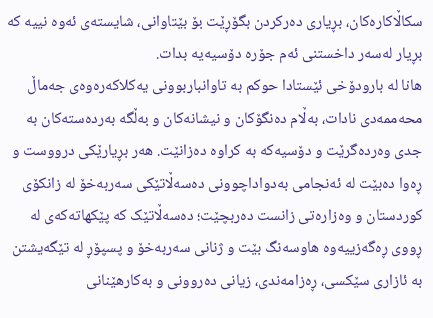سکاڵاکارەکان، بڕیاری دەرکردن بگۆڕێت بۆ بێتاوانی، شایستەی ئەوە نییە کە بڕیار لەسەر داخستنی ئەم جۆرە دۆسیەیە بدات.
هانا لە بارودۆخی ئێستادا حوکم بە تاوانباربوونی یەکلاکەرەوەی جەماڵ محەممەدی نادات، بەڵام دەنگۆکان و نیشانەکان و بەڵگە بەردەستەکان بە جدی وەردەگرێت و دۆسیەکە بە کراوە دەزانێت. هەر بڕیارێکی درووست و ڕەوا دەبێت لە ئەنجامی بەدواداچوونی دەسەڵاتێکی سەربەخۆ لە زانکۆی کوردستان و وەزارەتی زانست دەربچێت؛ دەسەڵاتێک کە پێکهاتەکەی لە ڕووی ڕەگەزییەوە هاوسەنگ بێت و ژنانی سەربەخۆ و پسپۆڕ لە تێگەیشتن بە ئازاری سێکسی، ڕەزامەندی، زیانی دەروونی و بەکارهێنانی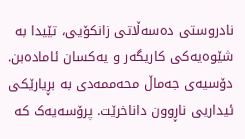نادروستی دەسەڵاتی زانکۆیی، تێیدا بە شێوەیەکی کاریگەر و یەکسان ئامادەبن.
دۆسیەی جەماڵ محەممەدی بە بڕیارێکی ئیداریی ناڕوون داناخرێت. پرۆسەیەک کە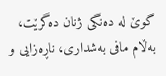گوێ لە دەنگی ژنان دەگرێت، بەڵام مافی بەشداری، ناڕەزایی و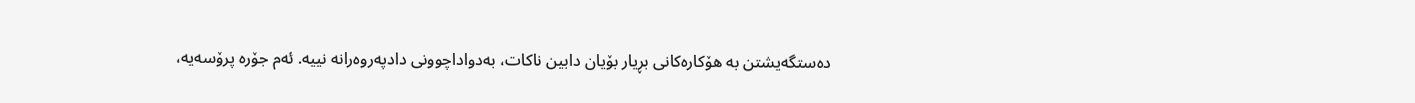دەستگەیشتن بە هۆکارەکانی بڕیار بۆیان دابین ناکات، بەدواداچوونی دادپەروەرانە نییە. ئەم جۆرە پرۆسەیە،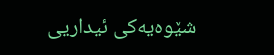شێوەیەکی ئیداریی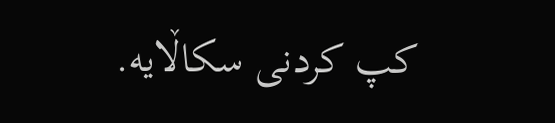کپ کردنی سکاڵایە.